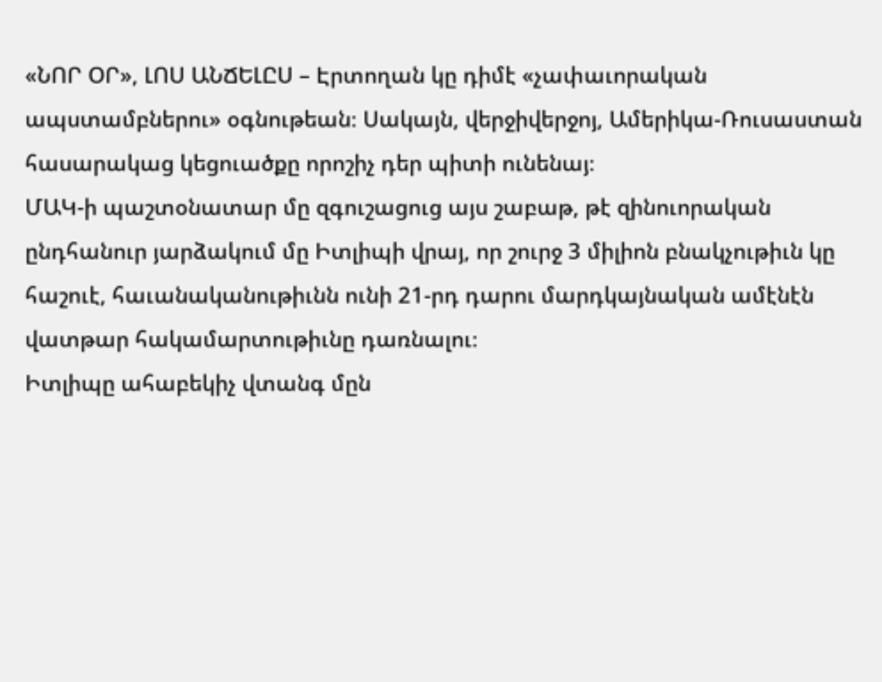«ՆՈՐ ՕՐ», ԼՈՍ ԱՆՃԵԼԸՍ – Էրտողան կը դիմէ «չափաւորական ապստամբներու» օգնութեան։ Սակայն, վերջիվերջոյ, Ամերիկա-Ռուսաստան հասարակաց կեցուածքը որոշիչ դեր պիտի ունենայ։
ՄԱԿ-ի պաշտօնատար մը զգուշացուց այս շաբաթ, թէ զինուորական ընդհանուր յարձակում մը Իտլիպի վրայ, որ շուրջ 3 միլիոն բնակչութիւն կը հաշուէ, հաւանականութիւնն ունի 21-րդ դարու մարդկայնական ամէնէն վատթար հակամարտութիւնը դառնալու։
Իտլիպը ահաբեկիչ վտանգ մըն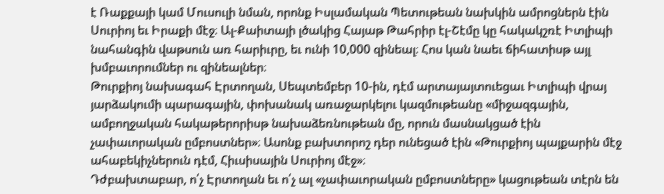է Ռաքքայի կամ Մուսուլի նման, որոնք Իսլամական Պետութեան նախկին ամրոցներն էին Սուրիոյ եւ Իրաքի մէջ։ Ալ-Քաիտայի լծակից Հայաթ Թահրիր էլ-Շէմը կը հակակշռէ Իտլիպի նահանգին վաթսուն առ հարիւրը, եւ ունի 10,000 զինեալ։ Հոս կան նաեւ ճիհատիսթ այլ խմբաւորումներ ու զինեալներ։
Թուրքիոյ նախագահ Էրտողան, Սեպտեմբեր 10-ին, դէմ արտայայտուեցաւ Իտլիպի վրայ յարձակումի պարագային, փոխանակ առաջարկելու կազմութեանը «միջազգային, ամբողջական հակաթերորիսթ նախաձեռնութեան մը, որուն մասնակցած էին չափաւորական ըմբոստներ»։ Ասոնք բախտորոշ դեր ունեցած էին «Թուրքիոյ պայքարին մէջ ահաբեկիչներուն դէմ, Հիւսիսային Սուրիոյ մէջ»։
Դժբախտաբար, ո՛չ Էրտողան եւ ո՛չ ալ «չափաւորական ըմբոստները» կացութեան տէրն են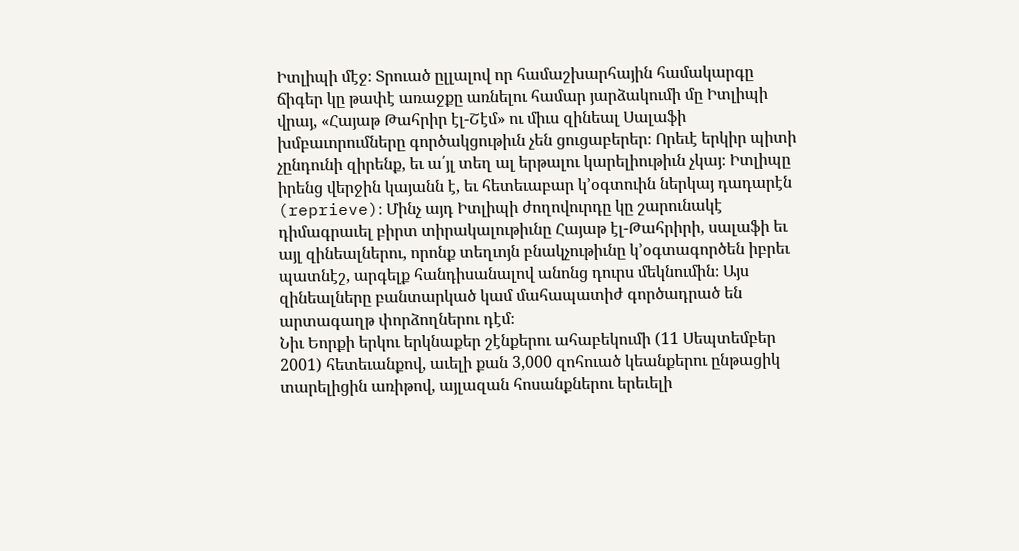Իտլիպի մէջ։ Տրուած ըլլալով որ համաշխարհային համակարգը ճիգեր կը թափէ առաջքը առնելու համար յարձակումի մը Իտլիպի վրայ, «Հայաթ Թահրիր էլ-Շէմ» ու միւս զինեալ Սալաֆի խմբաւորումները գործակցութիւն չեն ցուցաբերեր։ Որեւէ երկիր պիտի չընդունի զիրենք, եւ ա՛յլ տեղ ալ երթալու կարելիութիւն չկայ։ Իտլիպը իրենց վերջին կայանն է, եւ հետեւաբար կ՚օգտուին ներկայ դադարէն (reprieve)։ Մինչ այդ Իտլիպի ժողովուրդը կը շարունակէ դիմագրաւել բիրտ տիրակալութիւնը Հայաթ էլ-Թահրիրի, սալաֆի եւ այլ զինեալներու, որոնք տեղւոյն բնակչութիւնը կ՚օգտագործեն իբրեւ պատնէշ, արգելք հանդիսանալով անոնց դուրս մեկնումին։ Այս զինեալները բանտարկած կամ մահապատիժ գործադրած են արտագաղթ փորձողներու դէմ։
Նիւ Եորքի երկու երկնաքեր շէնքերու ահաբեկումի (11 Սեպտեմբեր 2001) հետեւանքով, աւելի քան 3,000 զոհուած կեանքերու ընթացիկ տարելիցին առիթով, այլազան հոսանքներու երեւելի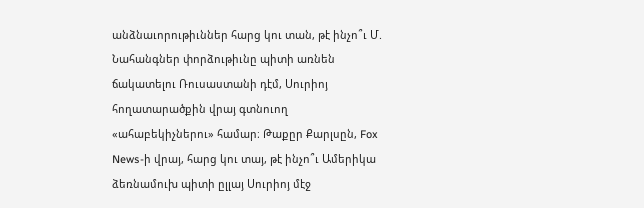անձնաւորութիւններ հարց կու տան, թէ ինչո՞ւ Մ. Նահանգներ փորձութիւնը պիտի առնեն ճակատելու Ռուսաստանի դէմ, Սուրիոյ հողատարածքին վրայ գտնուող «ահաբեկիչներու» համար։ Թաքըր Քարլսըն, Fox News-ի վրայ, հարց կու տայ, թէ ինչո՞ւ Ամերիկա ձեռնամուխ պիտի ըլլայ Սուրիոյ մէջ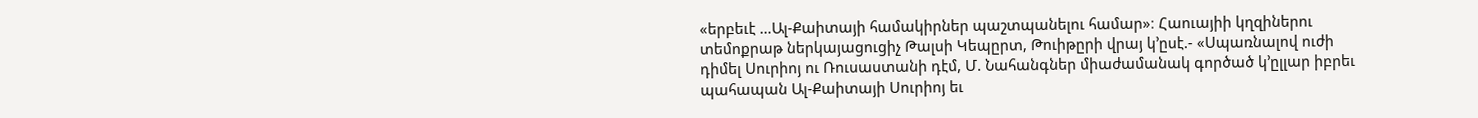«երբեւէ …Ալ-Քաիտայի համակիրներ պաշտպանելու համար»։ Հաուայիի կղզիներու տեմոքրաթ ներկայացուցիչ Թալսի Կեպըրտ, Թուիթըրի վրայ կ՚ըսէ.- «Սպառնալով ուժի դիմել Սուրիոյ ու Ռուսաստանի դէմ, Մ. Նահանգներ միաժամանակ գործած կ՚ըլլար իբրեւ պահապան Ալ-Քաիտայի Սուրիոյ եւ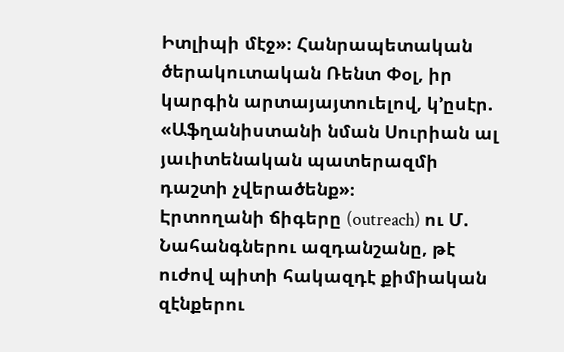Իտլիպի մէջ»։ Հանրապետական ծերակուտական Ռենտ Փօլ, իր կարգին արտայայտուելով, կ՚ըսէր. «Աֆղանիստանի նման Սուրիան ալ յաւիտենական պատերազմի դաշտի չվերածենք»։
Էրտողանի ճիգերը (outreach) ու Մ. Նահանգներու ազդանշանը, թէ ուժով պիտի հակազդէ քիմիական զէնքերու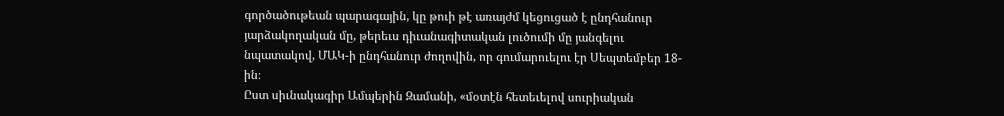գործածութեան պարագային, կը թուի թէ առայժմ կեցուցած է ընդհանուր յարձակողական մը, թերեւս դիւանագիտական լուծումի մը յանգելու նպատակով, ՄԱԿ-ի ընդհանուր ժողովին, որ գումարուելու էր Սեպտեմբեր 18-ին։
Ըստ սիւնակագիր Ամպերին Զամանի, «մօտէն հետեւելով սուրիական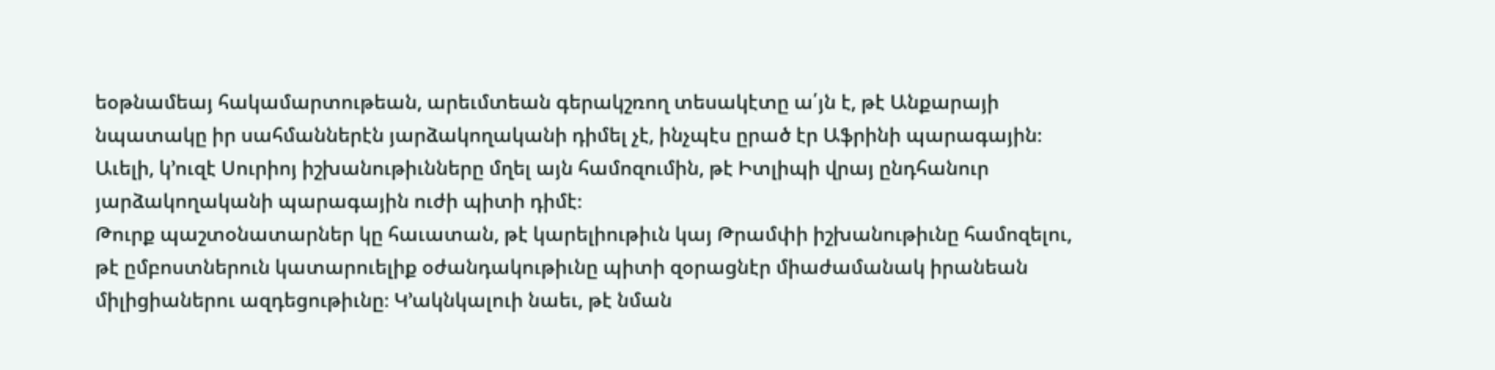եօթնամեայ հակամարտութեան, արեւմտեան գերակշռող տեսակէտը ա՛յն է, թէ Անքարայի նպատակը իր սահմաններէն յարձակողականի դիմել չէ, ինչպէս ըրած էր Աֆրինի պարագային։ Աւելի, կ՚ուզէ Սուրիոյ իշխանութիւնները մղել այն համոզումին, թէ Իտլիպի վրայ ընդհանուր յարձակողականի պարագային ուժի պիտի դիմէ։
Թուրք պաշտօնատարներ կը հաւատան, թէ կարելիութիւն կայ Թրամփի իշխանութիւնը համոզելու, թէ ըմբոստներուն կատարուելիք օժանդակութիւնը պիտի զօրացնէր միաժամանակ իրանեան միլիցիաներու ազդեցութիւնը։ Կ՚ակնկալուի նաեւ, թէ նման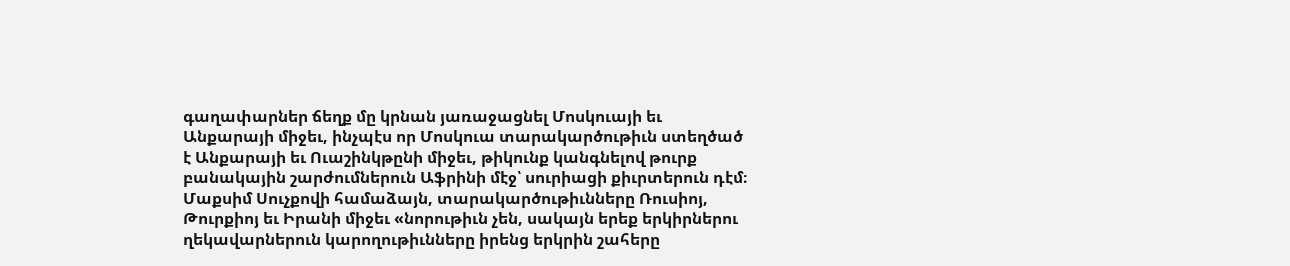գաղափարներ ճեղք մը կրնան յառաջացնել Մոսկուայի եւ Անքարայի միջեւ, ինչպէս որ Մոսկուա տարակարծութիւն ստեղծած է Անքարայի եւ Ուաշինկթընի միջեւ, թիկունք կանգնելով թուրք բանակային շարժումներուն Աֆրինի մէջ՝ սուրիացի քիւրտերուն դէմ։
Մաքսիմ Սուչքովի համաձայն, տարակարծութիւնները Ռուսիոյ, Թուրքիոյ եւ Իրանի միջեւ «նորութիւն չեն, սակայն երեք երկիրներու ղեկավարներուն կարողութիւնները իրենց երկրին շահերը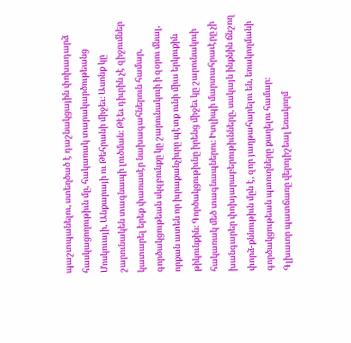պաշտպանելու, ստեղծած է դաշնակցային փոխադարձ հասկացողութիւն մը, հակառակ տարակարծութեանց Մոսկուայի, Անքարայի ու Թեհրանի միջեւ։ Ասոնք կը շարունակեն տագնապի լուծման։ Թէեւ դիւրին չէ զիջումներ կատարել երեք փառասէր նախագահներուն համար, գործակցութեան սկզբունքը կը շարունակուի ի զօրու մնալ, որքան ատեն որ իւրաքանչիւրը պէտք ունի միւս երկուքին թիկունքին։ Գործակցութիւնը իրենց միջեւ կը շարունակուի հակառակ մեծ տագնապներու։ Իտլիպի մարտահրաւէրը չի խանգարեր փոխյարաբերութիւնները, սակայն ինքնին ճնշող փորձ-քննութիւն մըն է, զոր յաղթահարելու են, եռակողմանի գործակցութեան պտուղները քաղելու համար։
Գլխաւոր պատճառը վերոյիշեալ եռակողմ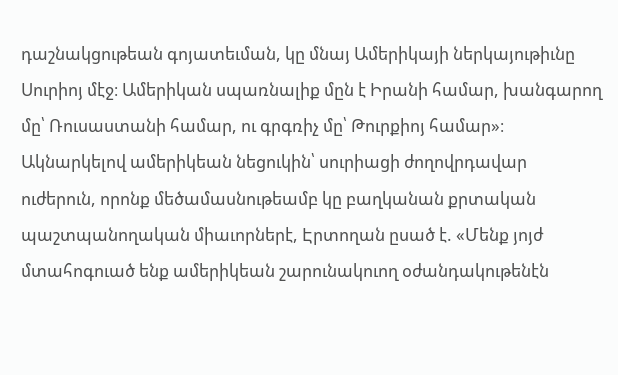դաշնակցութեան գոյատեւման, կը մնայ Ամերիկայի ներկայութիւնը Սուրիոյ մէջ։ Ամերիկան սպառնալիք մըն է Իրանի համար, խանգարող մը՝ Ռուսաստանի համար, ու գրգռիչ մը՝ Թուրքիոյ համար»։
Ակնարկելով ամերիկեան նեցուկին՝ սուրիացի ժողովրդավար ուժերուն, որոնք մեծամասնութեամբ կը բաղկանան քրտական պաշտպանողական միաւորներէ, Էրտողան ըսած է. «Մենք յոյժ մտահոգուած ենք ամերիկեան շարունակուող օժանդակութենէն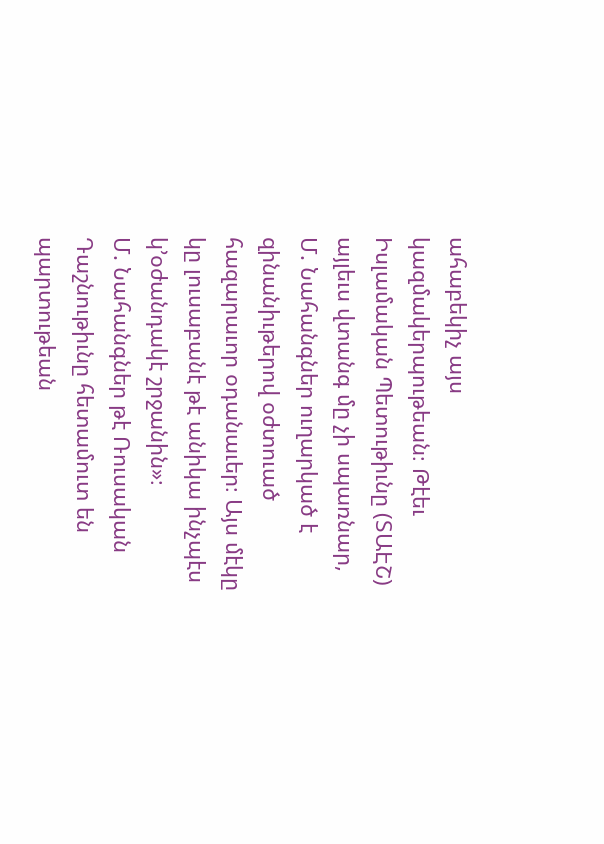ահաբեկիչ այս կազմակերպութեան։ Թէեւ Իսլամական Պետութիւնը (ՏԱԷՇ) այլեւս վտանգ մը չի սպառնար, Մ. Նահանգներ ուղարկած է զինանիւթերով օժտուած հազարաւոր օդանաւեր։ Այս մէկը կը լուսաբանէ թէ անիկա ինչպէս կ՚օժանդակէ շրջանին»։
Մ. Նահանգներ թէ Ռուսական Դաշնութիւնը հետամուտ են պարտութեան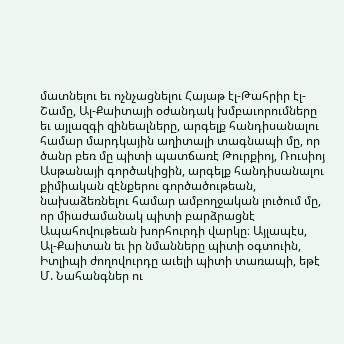մատնելու եւ ոչնչացնելու Հայաթ էլ-Թահրիր էլ-Շամը, Ալ-Քաիտայի օժանդակ խմբաւորումները եւ այլազգի զինեալները, արգելք հանդիսանալու համար մարդկային աղիտալի տագնապի մը, որ ծանր բեռ մը պիտի պատճառէ Թուրքիոյ, Ռուսիոյ Ասթանայի գործակիցին, արգելք հանդիսանալու քիմիական զէնքերու գործածութեան, նախաձեռնելու համար ամբողջական լուծում մը, որ միաժամանակ պիտի բարձրացնէ Ապահովութեան խորհուրդի վարկը։ Այլապէս, Ալ-Քաիտան եւ իր նմանները պիտի օգտուին, Իտլիպի ժողովուրդը աւելի պիտի տառապի, եթէ Մ. Նահանգներ ու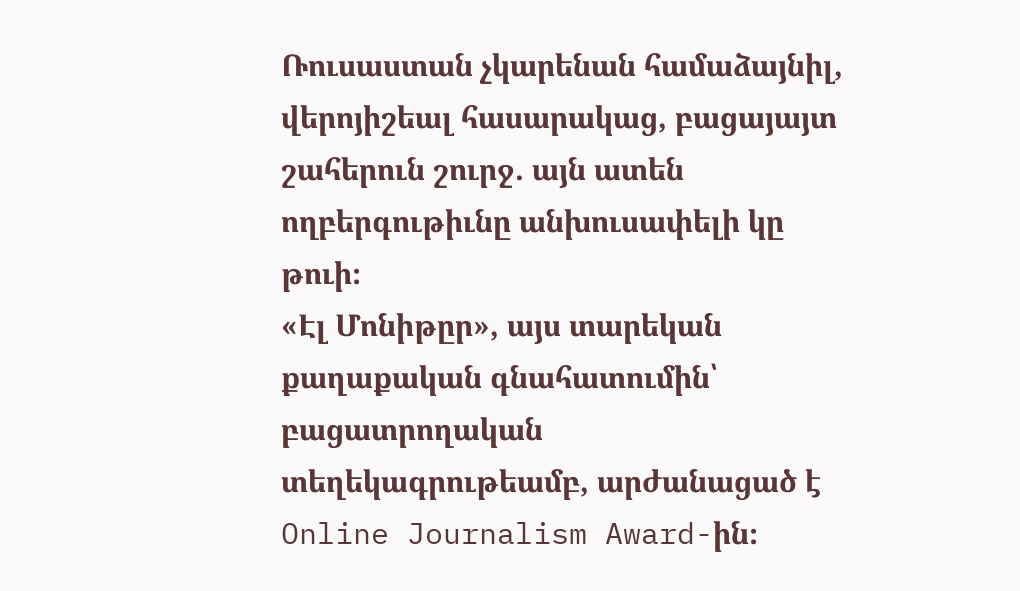Ռուսաստան չկարենան համաձայնիլ, վերոյիշեալ հասարակաց, բացայայտ շահերուն շուրջ. այն ատեն ողբերգութիւնը անխուսափելի կը թուի։
«Էլ Մոնիթըր», այս տարեկան քաղաքական գնահատումին՝ բացատրողական տեղեկագրութեամբ, արժանացած է Online Journalism Award-ին։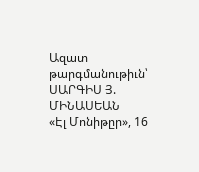Ազատ թարգմանութիւն՝
ՍԱՐԳԻՍ Յ. ՄԻՆԱՍԵԱՆ
«Էլ Մոնիթըր», 16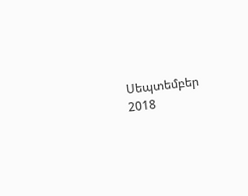Սեպտեմբեր 2018